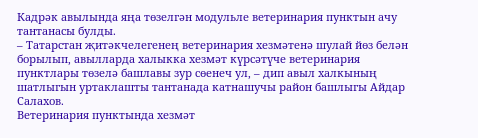Кадрәк авылында яңа төзелгән модульле ветеринария пунктын ачу тантанасы булды.
– Татарстан җитәкчелегенең ветеринария хезмәтенә шулай йөз белән борылып, авылларда халыкка хезмәт күрсәтүче ветеринария пунктлары төзелә башлавы зур сөенеч ул, – дип авыл халкының шатлыгын уртаклашты тантанада катнашучы район башлыгы Айдар Салахов.
Ветеринария пунктында хезмәт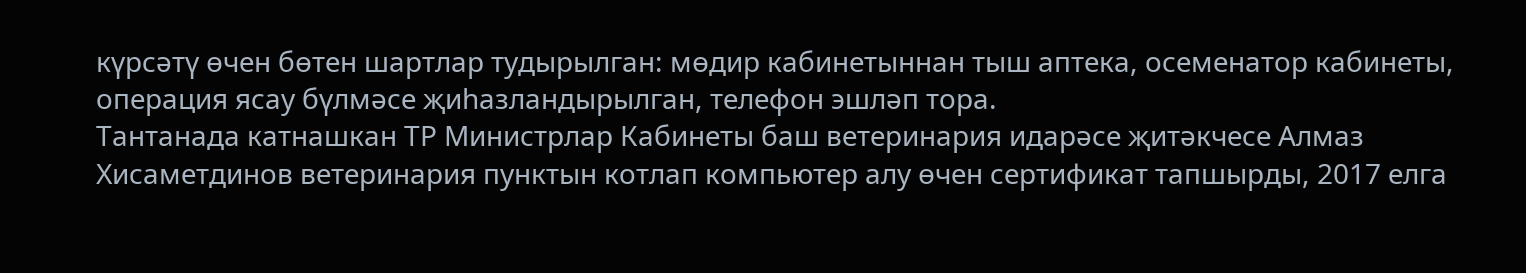күрсәтү өчен бөтен шартлар тудырылган: мөдир кабинетыннан тыш аптека, осеменатор кабинеты, операция ясау бүлмәсе җиһазландырылган, телефон эшләп тора.
Тантанада катнашкан ТР Министрлар Кабинеты баш ветеринария идарәсе җитәкчесе Алмаз Хисаметдинов ветеринария пунктын котлап компьютер алу өчен сертификат тапшырды, 2017 елга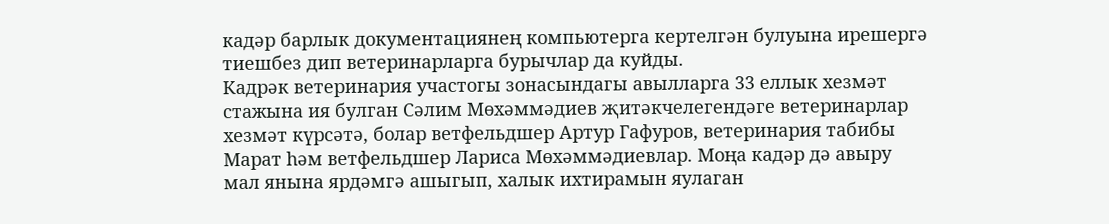кадәр барлык документациянең компьютерга кертелгән булуына ирешергә тиешбез дип ветеринарларга бурычлар да куйды.
Кадрәк ветеринария участогы зонасындагы авылларга 33 еллык хезмәт стажына ия булган Сәлим Мөхәммәдиев җитәкчелегендәге ветеринарлар хезмәт күрсәтә, болар ветфельдшер Артур Гафуров, ветеринария табибы Марат һәм ветфельдшер Лариса Мөхәммәдиевлар. Моңа кадәр дә авыру мал янына ярдәмгә ашыгып, халык ихтирамын яулаган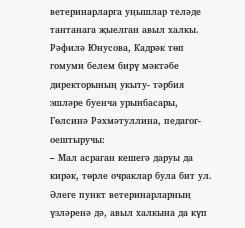ветеринарларга уңышлар теләде тантанага җыелган авыл халкы.
Рәфилә Юнусова, Кадрәк төп гомуми белем бирү мәктәбе директорының укыту- тәрбия эшләре буенча урынбасары, Гөлсинә Рәхмәтуллина, педагог- оештыручы:
– Мал асраган кешегә даруы да кирәк, төрле очраклар була бит ул. Әлеге пункт ветеринарларның үзләренә дә, авыл халкына да күп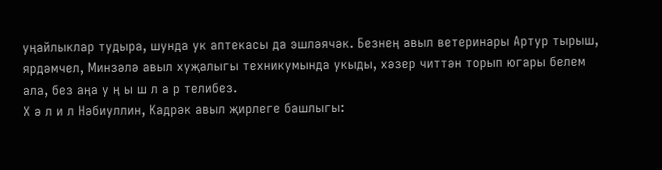уңайлыклар тудыра, шунда ук аптекасы да эшләячәк. Безнең авыл ветеринары Артур тырыш, ярдәмчел, Минзәлә авыл хуҗалыгы техникумында укыды, хәзер читтән торып югары белем ала, без аңа у ң ы ш л а р телибез.
Х ә л и л Нәбиуллин, Кадрәк авыл җирлеге башлыгы: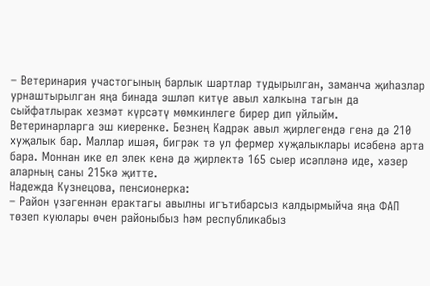– Ветеринария участогының барлык шартлар тудырылган, заманча җиһазлар урнаштырылган яңа бинада эшләп китүе авыл халкына тагын да сыйфатлырак хезмәт күрсәтү мөмкинлеге бирер дип уйлыйм. Ветеринарларга эш киеренке. Безнең Кадрәк авыл җирлегендә генә дә 210 хуҗалык бар. Маллар ишәя, бигрәк тә ул фермер хуҗалыклары исәбенә арта бара. Моннан ике ел элек кенә дә җирлектә 165 сыер исәпләнә иде, хәзер аларның саны 215кә җитте.
Надежда Кузнецова, пенсионерка:
– Район үзәгеннән ерактагы авылны игътибарсыз калдырмыйча яңа ФАП төзеп куюлары өчен районыбыз һәм республикабыз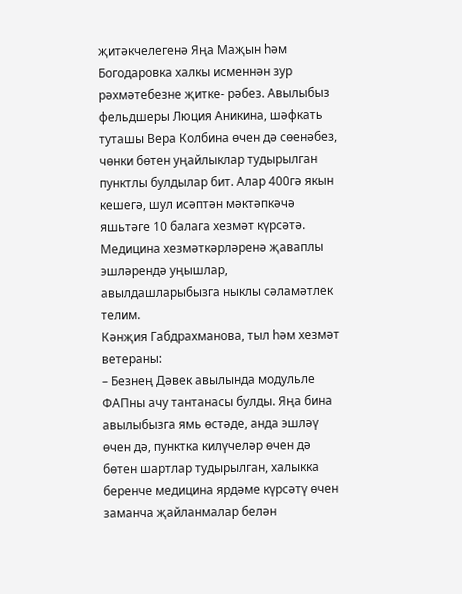җитәкчелегенә Яңа Маҗын һәм Богодаровка халкы исменнән зур рәхмәтебезне җитке- рәбез. Авылыбыз фельдшеры Люция Аникина, шәфкать туташы Вера Колбина өчен дә сөенәбез, чөнки бөтен уңайлыклар тудырылган пунктлы булдылар бит. Алар 400гә якын кешегә, шул исәптән мәктәпкәчә яшьтәге 10 балага хезмәт күрсәтә. Медицина хезмәткәрләренә җаваплы эшләрендә уңышлар, авылдашларыбызга ныклы сәламәтлек телим.
Кәнҗия Габдрахманова, тыл һәм хезмәт ветераны:
– Безнең Дәвек авылында модульле ФАПны ачу тантанасы булды. Яңа бина авылыбызга ямь өстәде, анда эшләү өчен дә, пунктка килүчеләр өчен дә бөтен шартлар тудырылган, халыкка беренче медицина ярдәме күрсәтү өчен заманча җайланмалар белән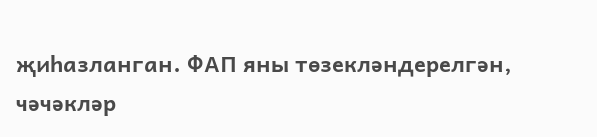җиһазланган. ФАП яны төзекләндерелгән, чәчәкләр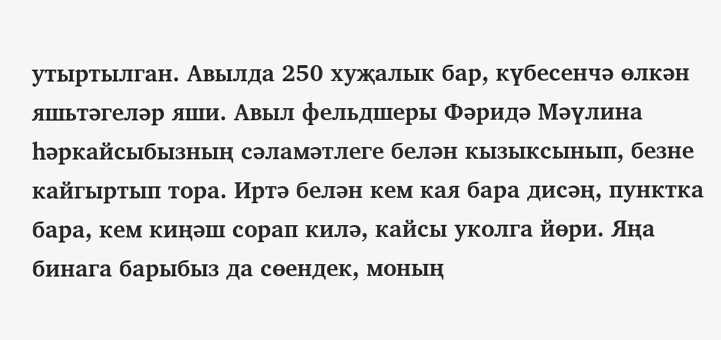утыртылган. Авылда 250 хуҗалык бар, күбесенчә өлкән яшьтәгеләр яши. Авыл фельдшеры Фәридә Мәүлина һәркайсыбызның сәламәтлеге белән кызыксынып, безне кайгыртып тора. Иртә белән кем кая бара дисәң, пунктка бара, кем киңәш сорап килә, кайсы уколга йөри. Яңа бинага барыбыз да сөендек, моның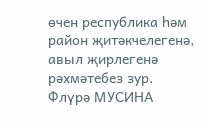өчен республика һәм район җитәкчелегенә, авыл җирлегенә рәхмәтебез зур.
Флүрә МУСИНА